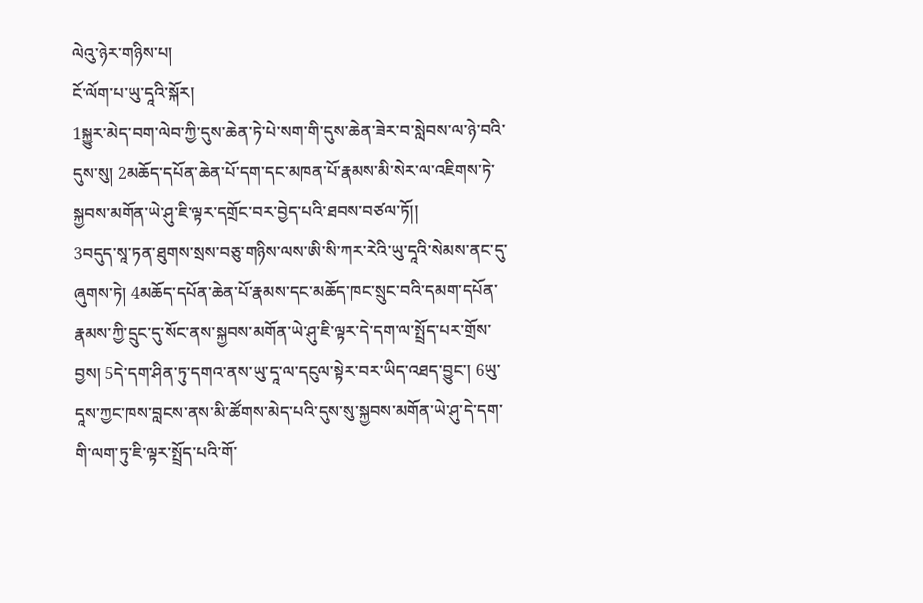ལེའུ་ཉེར་གཉིས་པ།
ངོ་ལོག་པ་ཡུ་དཱའི་སྐོར།
1སྐྱུར་མེད་བག་ལེབ་ཀྱི་དུས་ཆེན་ཏེ་པེ་སག་གི་དུས་ཆེན་ཟེར་བ་སླེབས་ལ་ཉེ་བའི་དུས་སུ། 2མཆོད་དཔོན་ཆེན་པོ་དག་དང་མཁན་པོ་རྣམས་མི་སེར་ལ་འཇིགས་ཏེ་སྐྱབས་མགོན་ཡེ་ཤུ་ཇི་ལྟར་དགྲོང་བར་བྱེད་པའི་ཐབས་བཙལ་ཏོ།།
3བདུད་སཱ་ཏན་ཐུགས་སྲས་བཅུ་གཉིས་ལས་ཨི་སི་ཀར་རེའི་ཡུ་དཱའི་སེམས་ནང་དུ་ཞུགས་ཏེ། 4མཆོད་དཔོན་ཆེན་པོ་རྣམས་དང་མཆོད་ཁང་སྲུང་བའི་དམག་དཔོན་རྣམས་ཀྱི་དྲུང་དུ་སོང་ནས་སྐྱབས་མགོན་ཡེ་ཤུ་ཇི་ལྟར་དེ་དག་ལ་སྤྲོད་པར་གྲོས་བྱས། 5དེ་དག་ཤིན་ཏུ་དགའ་ནས་ཡུ་དཱ་ལ་དངུལ་སྟེར་བར་ཡིད་འཐད་བྱུང་། 6ཡུ་དཱས་ཀྱང་ཁས་བླངས་ནས་མི་ཚོགས་མེད་པའི་དུས་སུ་སྐྱབས་མགོན་ཡེ་ཤུ་དེ་དག་གི་ལག་ཏུ་ཇི་ལྟར་སྤྲོད་པའི་གོ་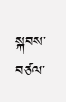སྐབས་བཙལ་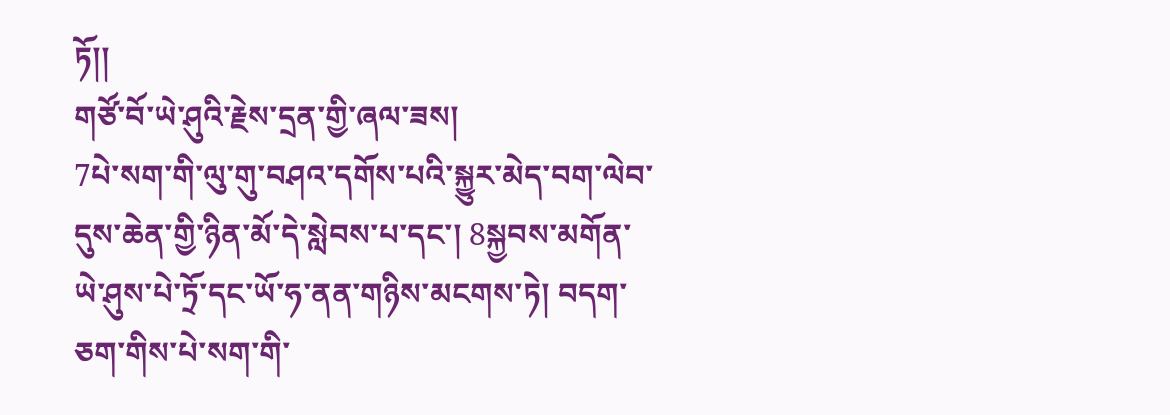ཏོ།།
གཙོ་བོ་ཡེ་ཤུའི་རྗེས་དྲན་གྱི་ཞལ་ཟས།
7པེ་སག་གི་ལུ་གུ་བཤའ་དགོས་པའི་སྐྱུར་མེད་བག་ལེབ་དུས་ཆེན་གྱི་ཉིན་མོ་དེ་སླེབས་པ་དང་། 8སྐྱབས་མགོན་ཡེ་ཤུས་པེ་ཏྲོ་དང་ཡོ་ཧ་ནན་གཉིས་མངགས་ཏེ། བདག་ཅག་གིས་པེ་སག་གི་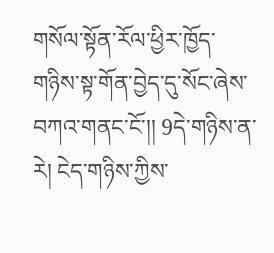གསོལ་སྟོན་རོལ་ཕྱིར་ཁྱོད་གཉིས་སྟ་གོན་བྱེད་དུ་སོང་ཞེས་བཀའ་གནང་ངོ་།། 9དེ་གཉིས་ན་རེ། ངེད་གཉིས་ཀྱིས་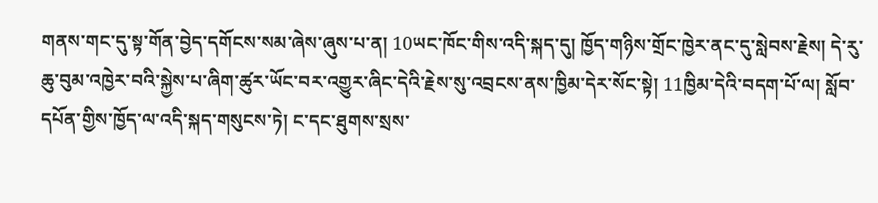གནས་གང་དུ་སྟ་གོན་བྱེད་དགོངས་སམ་ཞེས་ཞུས་པ་ན། 10ཡང་ཁོང་གིས་འདི་སྐད་དུ། ཁྱོད་གཉིས་གྲོང་ཁྱེར་ནང་དུ་སླེབས་རྗེས། དེ་རུ་ཆུ་བུམ་འཁྱེར་བའི་སྐྱེས་པ་ཞིག་ཚུར་ཡོང་བར་འགྱུར་ཞིང་དེའི་རྗེས་སུ་འབྲངས་ནས་ཁྱིམ་དེར་སོང་སྟེ། 11ཁྱིམ་དེའི་བདག་པོ་ལ། སློབ་དཔོན་གྱིས་ཁྱོད་ལ་འདི་སྐད་གསུངས་ཏེ། ང་དང་ཐུགས་སྲས་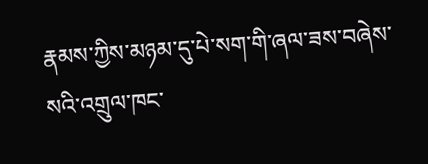རྣམས་ཀྱིས་མཉམ་དུ་པེ་སག་གི་ཞལ་ཟས་བཞེས་སའི་འགྲུལ་ཁང་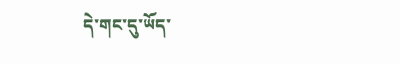དེ་གང་དུ་ཡོད་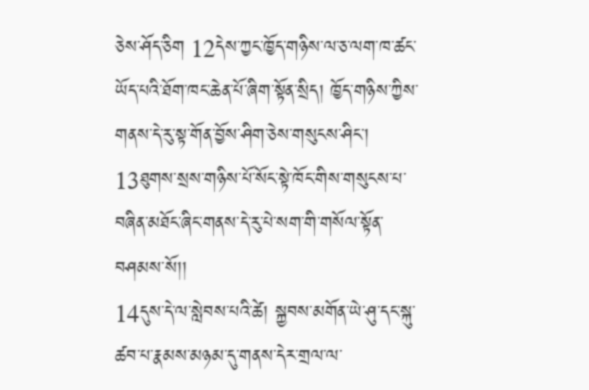ཅེས་ཤོད་ཅིག 12དེས་ཀྱང་ཁྱོད་གཉིས་ལ་ཅ་ལག་ཁ་ཚང་ཡོད་པའི་ཐོག་ཁང་ཆེན་པོ་ཞིག་སྟོན་སྲིད། ཁྱོད་གཉིས་ཀྱིས་གནས་དེ་རུ་སྟ་གོན་བྱོས་ཤིག་ཅེས་གསུངས་ཤིང་། 13ཐུགས་སྲས་གཉིས་པོ་སོང་སྟེ་ཁོང་གིས་གསུངས་པ་བཞིན་མཐོང་ཞིང་གནས་དེ་རུ་པེ་སག་གི་གསོལ་སྟོན་བཤམས་སོ།།
14དུས་དེ་ལ་སླེབས་པའི་ཚེ། སྐྱབས་མགོན་ཡེ་ཤུ་དང་སྐུ་ཚབ་པ་རྣམས་མཉམ་དུ་གནས་དེར་གྲལ་ལ་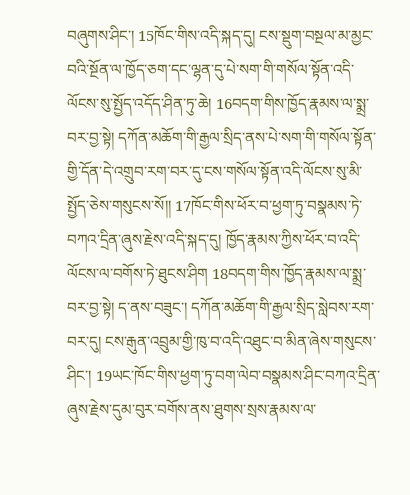བཞུགས་ཤིང་། 15ཁོང་གིས་འདི་སྐད་དུ། ངས་སྡུག་བསྔལ་མ་མྱང་བའི་སྔོན་ལ་ཁྱོད་ཅག་དང་ལྷན་དུ་པེ་སག་གི་གསོལ་སྟོན་འདི་ལོངས་སུ་སྤྱོད་འདོད་ཤིན་ཏུ་ཆེ། 16བདག་གིས་ཁྱོད་རྣམས་ལ་སྨྲ་བར་བྱ་སྟེ། དཀོན་མཆོག་གི་རྒྱལ་སྲིད་ནས་པེ་སག་གི་གསོལ་སྟོན་གྱི་དོན་དེ་འགྲུབ་རག་བར་དུ་ངས་གསོལ་སྟོན་འདི་ལོངས་སུ་མི་སྤྱོད་ཅེས་གསུངས་སོ།། 17ཁོང་གིས་ཕོར་བ་ཕྱག་ཏུ་བསྣམས་ཏེ་བཀའ་དྲིན་ཞུས་རྗེས་འདི་སྐད་དུ། ཁྱོད་རྣམས་ཀྱིས་ཕོར་བ་འདི་ལོངས་ལ་བགོས་ཏེ་ཐུངས་ཤིག 18བདག་གིས་ཁྱོད་རྣམས་ལ་སྨྲ་བར་བྱ་སྟེ། ད་ནས་བཟུང་། དཀོན་མཆོག་གི་རྒྱལ་སྲིད་སླེབས་རག་བར་དུ། ངས་རྒུན་འབྲུམ་གྱི་ཁུ་བ་འདི་འཐུང་བ་མིན་ཞེས་གསུངས་ཤིང་། 19ཡང་ཁོང་གིས་ཕྱག་ཏུ་བག་ལེབ་བསྣམས་ཤིང་བཀའ་དྲིན་ཞུས་རྗེས་དུམ་བུར་བགོས་ནས་ཐུགས་སྲས་རྣམས་ལ་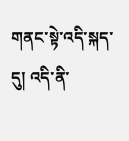གནང་སྟེ་འདི་སྐད་དུ། འདི་ནི་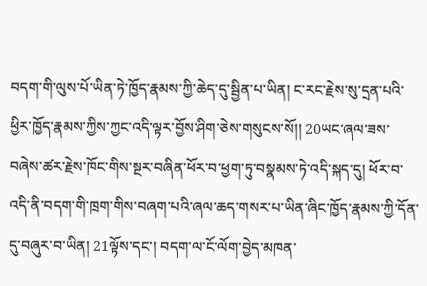བདག་གི་ལུས་པོ་ཡིན་ཏེ་ཁྱོད་རྣམས་ཀྱི་ཆེད་དུ་སྦྱིན་པ་ཡིན། ང་རང་རྗེས་སུ་དྲན་པའི་ཕྱིར་ཁྱོད་རྣམས་ཀྱིས་ཀྱང་འདི་ལྟར་བྱོས་ཤིག་ཅེས་གསུངས་སོ།། 20ཡང་ཞལ་ཟས་བཞེས་ཚར་རྗེས་ཁོང་གིས་སྔར་བཞིན་ཕོར་བ་ཕྱག་ཏུ་བསྣམས་ཏེ་འདི་སྐད་དུ། ཕོར་བ་འདི་ནི་བདག་གི་ཁྲག་གིས་བཞག་པའི་ཞལ་ཆད་གསར་པ་ཡིན་ཞིང་ཁྱོད་རྣམས་ཀྱི་དོན་དུ་བཞུར་བ་ཡིན། 21ལྟོས་དང་། བདག་ལ་ངོ་ལོག་བྱེད་མཁན་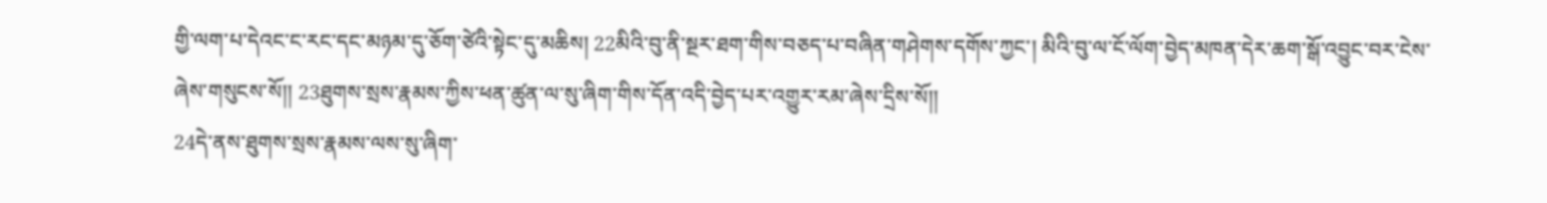གྱི་ལག་པ་དེའང་ང་རང་དང་མཉམ་དུ་ཅོག་ཙེའི་སྟེང་དུ་མཆིས། 22མིའི་བུ་ནི་སྔར་ཐག་གིས་བཅད་པ་བཞིན་གཤེགས་དགོས་ཀྱང་། མིའི་བུ་ལ་ངོ་ལོག་བྱེད་མཁན་དེར་ཆག་སྒོ་འབྱུང་བར་ངེས་ཞེས་གསུངས་སོ།། 23ཐུགས་སྲས་རྣམས་ཀྱིས་ཕན་ཚུན་ལ་སུ་ཞིག་གིས་དོན་འདི་བྱེད་པར་འགྱུར་རམ་ཞེས་དྲིས་སོ།།
24དེ་ནས་ཐུགས་སྲས་རྣམས་ལས་སུ་ཞིག་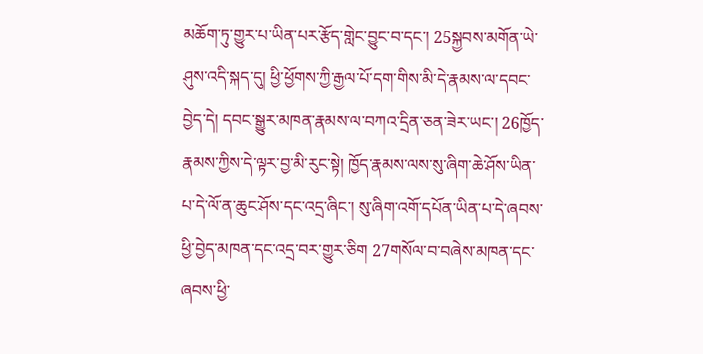མཆོག་ཏུ་གྱུར་པ་ཡིན་པར་རྩོད་གླེང་བྱུང་བ་དང་། 25སྐྱབས་མགོན་ཡེ་ཤུས་འདི་སྐད་དུ། ཕྱི་ཕྱོགས་ཀྱི་རྒྱལ་པོ་དག་གིས་མི་དེ་རྣམས་ལ་དབང་བྱེད་དེ། དབང་སྒྱུར་མཁན་རྣམས་ལ་བཀའ་དྲིན་ཅན་ཟེར་ཡང་། 26ཁྱོད་རྣམས་ཀྱིས་དེ་ལྟར་བྱ་མི་རུང་སྟེ། ཁྱོད་རྣམས་ལས་སུ་ཞིག་ཆེ་ཤོས་ཡིན་པ་དེ་ལོ་ན་ཆུང་ཤོས་དང་འདྲ་ཞིང་། སུ་ཞིག་འགོ་དཔོན་ཡིན་པ་དེ་ཞབས་ཕྱི་བྱེད་མཁན་དང་འདྲ་བར་གྱུར་ཅིག 27གསོལ་བ་བཞེས་མཁན་དང་ཞབས་ཕྱི་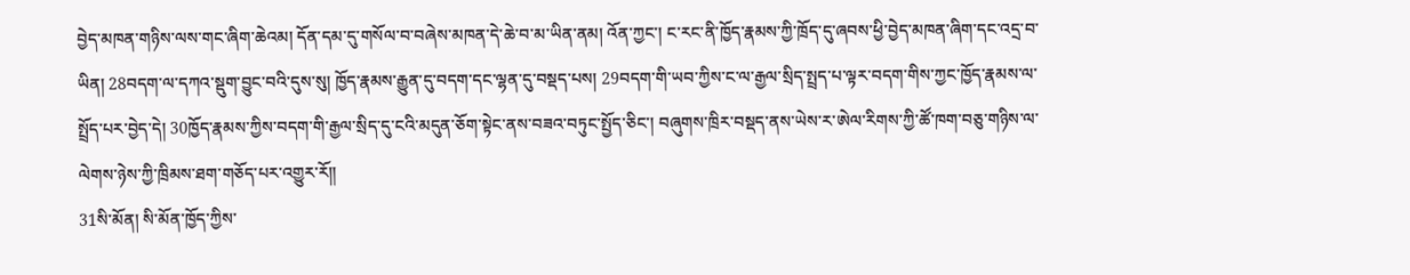བྱེད་མཁན་གཉིས་ལས་གང་ཞིག་ཆེའམ། དོན་དམ་དུ་གསོལ་བ་བཞེས་མཁན་དེ་ཆེ་བ་མ་ཡིན་ནམ། འོན་ཀྱང་། ང་རང་ནི་ཁྱོད་རྣམས་ཀྱི་ཁྲོད་དུ་ཞབས་ཕྱི་བྱེད་མཁན་ཞིག་དང་འདྲ་བ་ཡིན། 28བདག་ལ་དཀའ་སྡུག་བྱུང་བའི་དུས་སུ། ཁྱོད་རྣམས་རྒྱུན་དུ་བདག་དང་ལྷན་དུ་བསྡད་པས། 29བདག་གི་ཡབ་ཀྱིས་ང་ལ་རྒྱལ་སྲིད་སྤྲད་པ་ལྟར་བདག་གིས་ཀྱང་ཁྱོད་རྣམས་ལ་སྤྲོད་པར་བྱེད་དེ། 30ཁྱོད་རྣམས་ཀྱིས་བདག་གི་རྒྱལ་སྲིད་དུ་ངའི་མདུན་ཅོག་སྟེང་ནས་བཟའ་བཏུང་སྤྱོད་ཅིང་། བཞུགས་ཁྲིར་བསྡད་ནས་ཡེས་ར་ཨེལ་རིགས་ཀྱི་ཚོ་ཁག་བཅུ་གཉིས་ལ་ལེགས་ཉེས་ཀྱི་ཁྲིམས་ཐག་གཅོད་པར་འགྱུར་རོ༎
31སི་མོན། སི་མོན་ཁྱོད་ཀྱིས་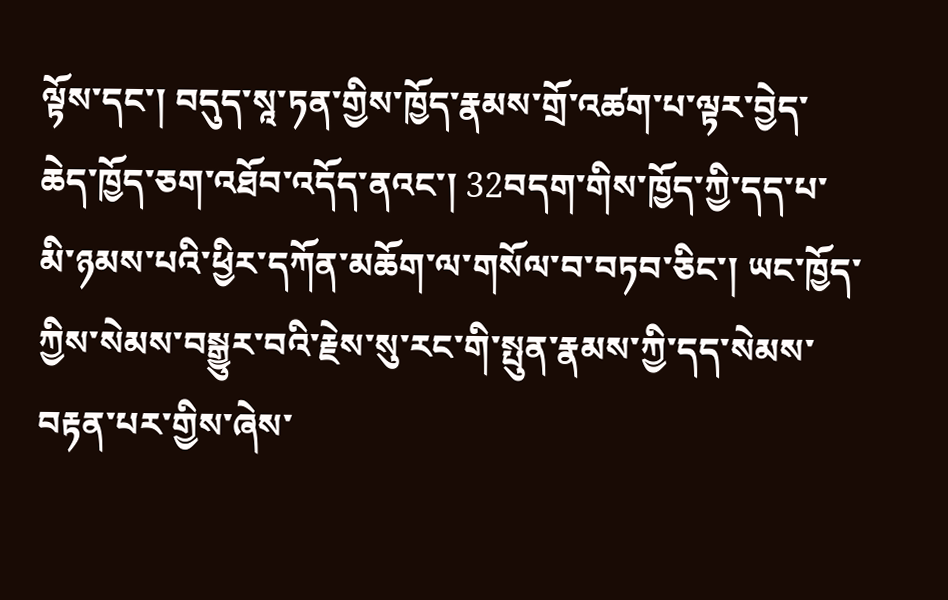ལྟོས་དང་། བདུད་སཱ་ཏན་གྱིས་ཁྱོད་རྣམས་གྲོ་འཚག་པ་ལྟར་བྱེད་ཆེད་ཁྱོད་ཅག་འཐོབ་འདོད་ནའང་། 32བདག་གིས་ཁྱོད་ཀྱི་དད་པ་མི་ཉམས་པའི་ཕྱིར་དཀོན་མཆོག་ལ་གསོལ་བ་བཏབ་ཅིང་། ཡང་ཁྱོད་ཀྱིས་སེམས་བསྒྱུར་བའི་རྗེས་སུ་རང་གི་སྤུན་རྣམས་ཀྱི་དད་སེམས་བརྟན་པར་གྱིས་ཞེས་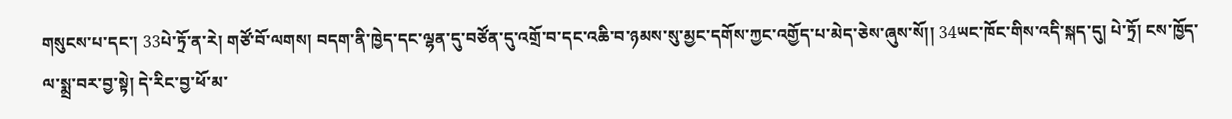གསུངས་པ་དང་། 33པེ་ཏྲོ་ན་རེ། གཙོ་བོ་ལགས། བདག་ནི་ཁྱེད་དང་ལྷན་དུ་བཙོན་དུ་འགྲོ་བ་དང་འཆི་བ་ཉམས་སུ་མྱང་དགོས་ཀྱང་འགྱོད་པ་མེད་ཅེས་ཞུས་སོ།། 34ཡང་ཁོང་གིས་འདི་སྐད་དུ། པེ་ཏྲོ། ངས་ཁྱོད་ལ་སྨྲ་བར་བྱ་སྟེ། དེ་རིང་བྱ་ཕོ་མ་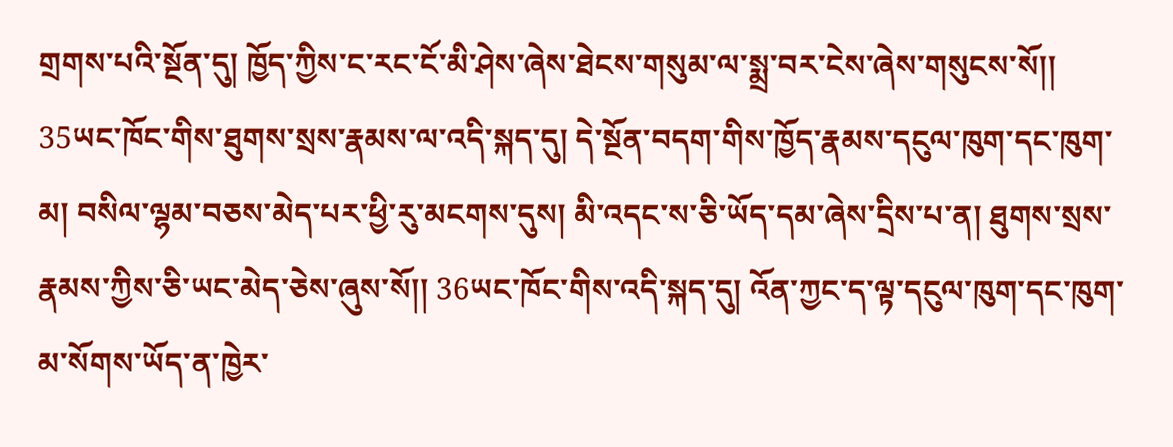གྲགས་པའི་སྔོན་དུ། ཁྱོད་ཀྱིས་ང་རང་ངོ་མི་ཤེས་ཞེས་ཐེངས་གསུམ་ལ་སྨྲ་བར་ངེས་ཞེས་གསུངས་སོ།།
35ཡང་ཁོང་གིས་ཐུགས་སྲས་རྣམས་ལ་འདི་སྐད་དུ། དེ་སྔོན་བདག་གིས་ཁྱོད་རྣམས་དངུལ་ཁུག་དང་ཁུག་མ། བསིལ་ལྷམ་བཅས་མེད་པར་ཕྱི་རུ་མངགས་དུས། མི་འདང་ས་ཅི་ཡོད་དམ་ཞེས་དྲིས་པ་ན། ཐུགས་སྲས་རྣམས་ཀྱིས་ཅི་ཡང་མེད་ཅེས་ཞུས་སོ།། 36ཡང་ཁོང་གིས་འདི་སྐད་དུ། འོན་ཀྱང་ད་ལྟ་དངུལ་ཁུག་དང་ཁུག་མ་སོགས་ཡོད་ན་ཁྱེར་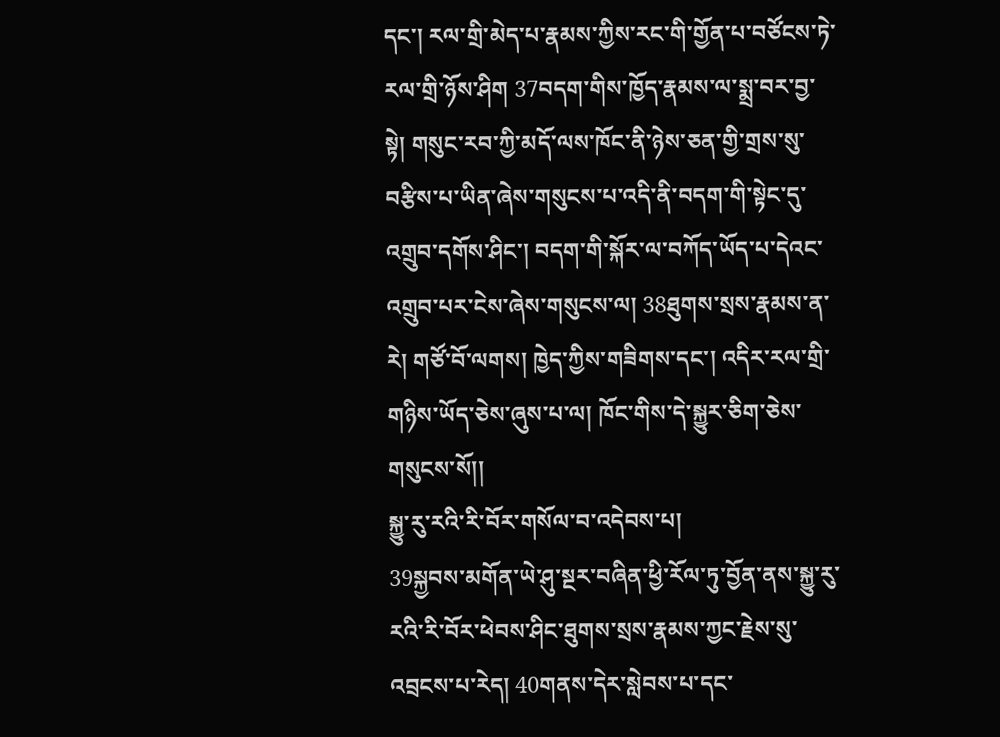དང་། རལ་གྲི་མེད་པ་རྣམས་ཀྱིས་རང་གི་གྱོན་པ་བཙོངས་ཏེ་རལ་གྲི་ཉོས་ཤིག 37བདག་གིས་ཁྱོད་རྣམས་ལ་སྨྲ་བར་བྱ་སྟེ། གསུང་རབ་ཀྱི་མདོ་ལས་ཁོང་ནི་ཉེས་ཅན་གྱི་གྲས་སུ་བརྩིས་པ་ཡིན་ཞེས་གསུངས་པ་འདི་ནི་བདག་གི་སྟེང་དུ་འགྲུབ་དགོས་ཤིང་། བདག་གི་སྐོར་ལ་བཀོད་ཡོད་པ་དེའང་འགྲུབ་པར་ངེས་ཞེས་གསུངས་ལ། 38ཐུགས་སྲས་རྣམས་ན་རེ། གཙོ་བོ་ལགས། ཁྱེད་ཀྱིས་གཟིགས་དང་། འདིར་རལ་གྲི་གཉིས་ཡོད་ཅེས་ཞུས་པ་ལ། ཁོང་གིས་དེ་སྐྱུར་ཅིག་ཅེས་གསུངས་སོ།།
སྐྱུ་རུ་རའི་རི་བོར་གསོལ་བ་འདེབས་པ།
39སྐྱབས་མགོན་ཡེ་ཤུ་སྔར་བཞིན་ཕྱི་རོལ་ཏུ་བྱོན་ནས་སྐྱུ་རུ་རའི་རི་བོར་ཕེབས་ཤིང་ཐུགས་སྲས་རྣམས་ཀྱང་རྗེས་སུ་འབྲངས་པ་རེད། 40གནས་དེར་སླེབས་པ་དང་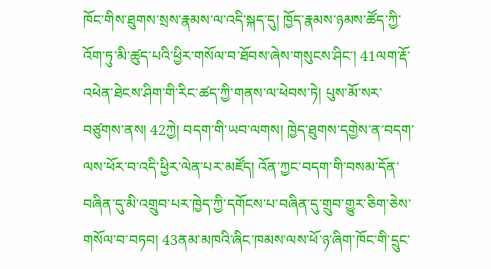ཁོང་གིས་ཐུགས་སྲས་རྣམས་ལ་འདི་སྐད་དུ། ཁྱོད་རྣམས་ཉམས་ཚོད་ཀྱི་འོག་ཏུ་མི་ཚུད་པའི་ཕྱིར་གསོལ་བ་ཐོབས་ཞེས་གསུངས་ཤིང་། 41ལག་རྡོ་འཕེན་ཐེངས་ཤིག་གི་རིང་ཚད་ཀྱི་གནས་ལ་ཕེབས་ཏེ། པུས་མོ་སར་བཙུགས་ནས། 42ཀྱེ། བདག་གི་ཡབ་ལགས། ཁྱེད་ཐུགས་དགྱེས་ན་བདག་ལས་ཕོར་བ་འདི་ཕྱིར་ལེན་པར་མཛོད། འོན་ཀྱང་བདག་གི་བསམ་དོན་བཞིན་དུ་མི་འགྲུབ་པར་ཁྱེད་ཀྱི་དགོངས་པ་བཞིན་དུ་གྲུབ་གྱུར་ཅིག་ཅེས་གསོལ་བ་བཏབ། 43ནམ་མཁའི་ཞིང་ཁམས་ལས་ཕོ་ཉ་ཞིག་ཁོང་གི་དྲུང་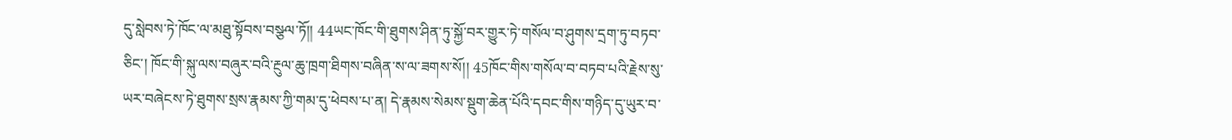དུ་སླེབས་ཏེ་ཁོང་ལ་མཐུ་སྟོབས་བསྩལ་ཏོ།། 44ཡང་ཁོང་གི་ཐུགས་ཤིན་ཏུ་སྐྱོ་བར་གྱུར་ཏེ་གསོལ་བ་ཤུགས་དྲག་ཏུ་བཏབ་ཅིང་། ཁོང་གི་སྐུ་ལས་བཞུར་བའི་རྔུལ་ཆུ་ཁྲག་ཐིགས་བཞིན་ས་ལ་ཟགས་སོ།། 45ཁོང་གིས་གསོལ་བ་བཏབ་པའི་རྗེས་སུ་ཡར་བཞེངས་ཏེ་ཐུགས་སྲས་རྣམས་ཀྱི་གམ་དུ་ཕེབས་པ་ན། དེ་རྣམས་སེམས་སྡུག་ཆེན་པོའི་དབང་གིས་གཉིད་དུ་ཡུར་བ་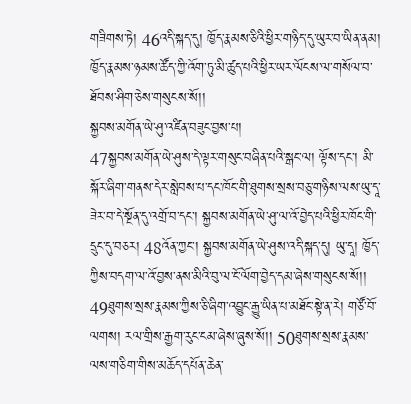གཟིགས་ཏེ། 46འདི་སྐད་དུ། ཁྱོད་རྣམས་ཅིའི་ཕྱིར་གཉིད་དུ་ཡུར་བ་ཡིན་ནམ། ཁྱོད་རྣམས་ཉམས་ཚོད་ཀྱི་འོག་ཏུ་མི་ཚུད་པའི་ཕྱིར་ཡར་ལོངས་ལ་གསོལ་བ་ཐོབས་ཤིག་ཅེས་གསུངས་སོ།།
སྐྱབས་མགོན་ཡེ་ཤུ་འཛིན་བཟུང་བྱས་པ།
47སྐྱབས་མགོན་ཡེ་ཤུས་དེ་ལྟར་གསུང་བཞིན་པའི་སྒང་ལ། ལྟོས་དང་། མི་སྐོར་ཞིག་གནས་དེར་སླེབས་པ་དང་ཁོང་གི་ཐུགས་སྲས་བཅུ་གཉིས་ལས་ཡུ་དཱ་ཟེར་བ་དེ་སྔོན་དུ་འགྲོ་བ་དང་། སྐྱབས་མགོན་ཡེ་ཤུ་ལ་འོ་བྱེད་པའི་ཕྱིར་ཁོང་གི་དྲུང་དུ་བཅར། 48འོན་ཀྱང་། སྐྱབས་མགོན་ཡེ་ཤུས་འདི་སྐད་དུ། ཡུ་དཱ། ཁྱོད་ཀྱིས་བདག་ལ་འོ་བྱས་ནས་མིའི་བུ་ལ་ངོ་ལོག་བྱེད་དམ་ཞེས་གསུངས་སོ།། 49ཐུགས་སྲས་རྣམས་ཀྱིས་ཅི་ཞིག་འབྱུང་རྒྱུ་ཡིན་པ་མཐོང་སྟེ་ན་རེ། གཙོ་བོ་ལགས། རལ་གྲིས་རྒྱག་རུང་ངམ་ཞེས་ཞུས་སོ།། 50ཐུགས་སྲས་རྣམས་ལས་གཅིག་གིས་མཆོད་དཔོན་ཆེན་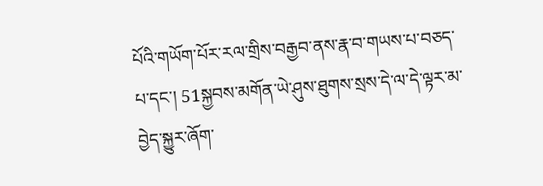པོའི་གཡོག་པོར་རལ་གྲིས་བརྒྱབ་ནས་རྣ་བ་གཡས་པ་བཅད་པ་དང་། 51སྐྱབས་མགོན་ཡེ་ཤུས་ཐུགས་སྲས་དེ་ལ་དེ་ལྟར་མ་བྱེད་སྐྱུར་ཞོག་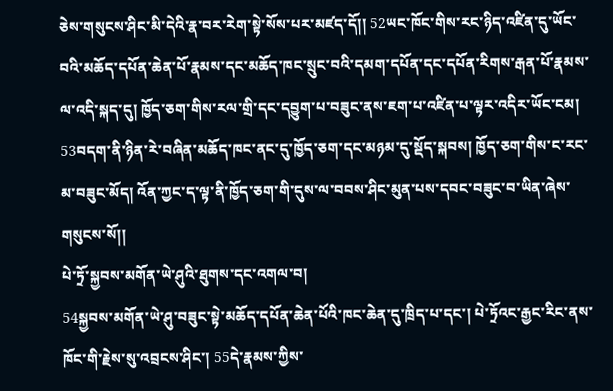ཅེས་གསུངས་ཤིང་མི་དེའི་རྣ་བར་རེག་སྟེ་སོས་པར་མཛད་དོ།། 52ཡང་ཁོང་གིས་རང་ཉིད་འཛིན་དུ་ཡོང་བའི་མཆོད་དཔོན་ཆེན་པོ་རྣམས་དང་མཆོད་ཁང་སྲུང་བའི་དམག་དཔོན་དང་དཔོན་རིགས་རྒན་པོ་རྣམས་ལ་འདི་སྐད་དུ། ཁྱོད་ཅག་གིས་རལ་གྲི་དང་དབྱུག་པ་བཟུང་ནས་ཇག་པ་འཛིན་པ་ལྟར་འདིར་ཡོང་ངམ། 53བདག་ནི་ཉིན་རེ་བཞིན་མཆོད་ཁང་ནང་དུ་ཁྱོད་ཅག་དང་མཉམ་དུ་སྡོད་སྐབས། ཁྱོད་ཅག་གིས་ང་རང་མ་བཟུང་མོད། འོན་ཀྱང་ད་ལྟ་ནི་ཁྱོད་ཅག་གི་དུས་ལ་བབས་ཤིང་མུན་པས་དབང་བཟུང་བ་ཡིན་ཞེས་གསུངས་སོ།།
པེ་ཏྲོ་སྐྱབས་མགོན་ཡེ་ཤུའི་ཐུགས་དང་འགལ་བ།
54སྐྱབས་མགོན་ཡེ་ཤུ་བཟུང་སྟེ་མཆོད་དཔོན་ཆེན་པོའི་ཁང་ཆེན་དུ་ཁྲིད་པ་དང་། པེ་ཏྲོའང་རྒྱང་རིང་ནས་ཁོང་གི་རྗེས་སུ་འབྲངས་ཤིང་། 55དེ་རྣམས་ཀྱིས་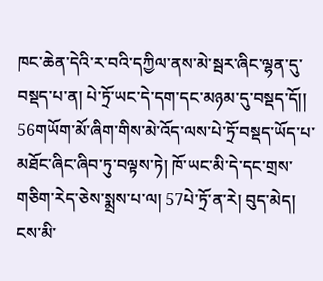ཁང་ཆེན་དེའི་ར་བའི་དཀྱིལ་ནས་མེ་སྦར་ཞིང་ལྷན་དུ་བསྡད་པ་ན། པེ་ཏྲོ་ཡང་དེ་དག་དང་མཉམ་དུ་བསྡད་དོ།། 56གཡོག་མོ་ཞིག་གིས་མེ་འོད་ལས་པེ་ཏྲོ་བསྡད་ཡོད་པ་མཐོང་ཞིང་ཞིབ་ཏུ་བལྟས་ཏེ། ཁོ་ཡང་མི་དེ་དང་གྲས་གཅིག་རེད་ཅེས་སྨྲས་པ་ལ། 57པེ་ཏྲོ་ན་རེ། བུད་མེད། ངས་མི་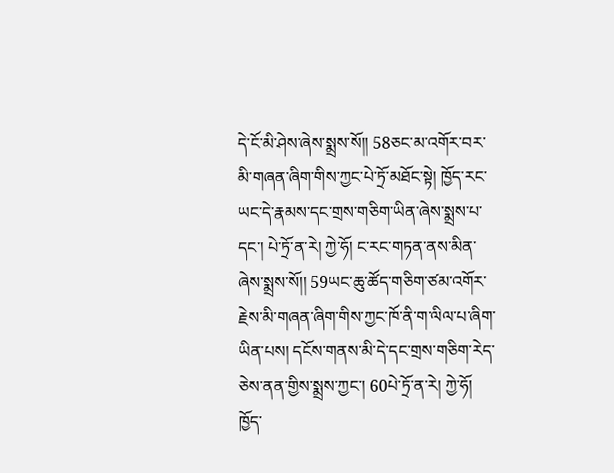དེ་ངོ་མི་ཤེས་ཞེས་སྨྲས་སོ།། 58ཅང་མ་འགོར་བར་མི་གཞན་ཞིག་གིས་ཀྱང་པེ་ཏྲོ་མཐོང་སྟེ། ཁྱོད་རང་ཡང་དེ་རྣམས་དང་གྲས་གཅིག་ཡིན་ཞེས་སྨྲས་པ་དང་། པེ་ཏྲོ་ན་རེ། ཀྱེ་ཧོ། ང་རང་གཏན་ནས་མིན་ཞེས་སྨྲས་སོ།། 59ཡང་ཆུ་ཚོད་གཅིག་ཙམ་འགོར་རྗེས་མི་གཞན་ཞིག་གིས་ཀྱང་ཁོ་ནི་ག་ལིལ་པ་ཞིག་ཡིན་པས། དངོས་གནས་མི་དེ་དང་གྲས་གཅིག་རེད་ཅེས་ནན་གྱིས་སྨྲས་ཀྱང་། 60པེ་ཏྲོ་ན་རེ། ཀྱེ་ཧོ། ཁྱོད་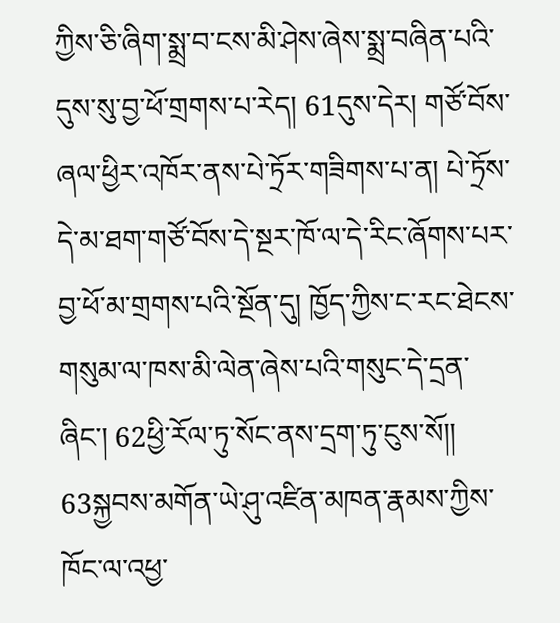ཀྱིས་ཅི་ཞིག་སྨྲ་བ་ངས་མི་ཤེས་ཞེས་སྨྲ་བཞིན་པའི་དུས་སུ་བྱ་ཕོ་གྲགས་པ་རེད། 61དུས་དེར། གཙོ་བོས་ཞལ་ཕྱིར་འཁོར་ནས་པེ་ཏྲོར་གཟིགས་པ་ན། པེ་ཏྲོས་དེ་མ་ཐག་གཙོ་བོས་དེ་སྔར་ཁོ་ལ་དེ་རིང་ཞོགས་པར་བྱ་ཕོ་མ་གྲགས་པའི་སྔོན་དུ། ཁྱོད་ཀྱིས་ང་རང་ཐེངས་གསུམ་ལ་ཁས་མི་ལེན་ཞེས་པའི་གསུང་དེ་དྲན་ཞིང་། 62ཕྱི་རོལ་ཏུ་སོང་ནས་དྲག་ཏུ་ངུས་སོ།།
63སྐྱབས་མགོན་ཡེ་ཤུ་འཛིན་མཁན་རྣམས་ཀྱིས་ཁོང་ལ་འཕྱ་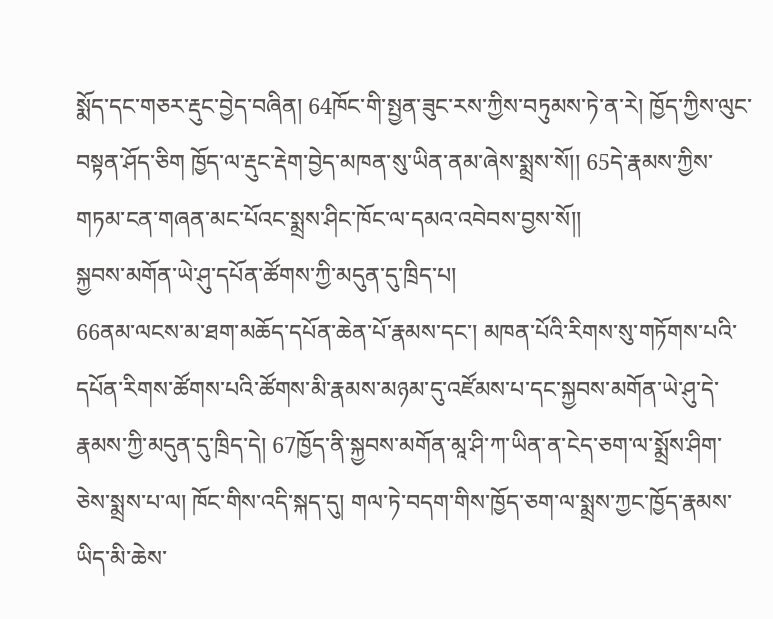སྨོད་དང་གཅར་རྡུང་བྱེད་བཞིན། 64ཁོང་གི་སྤྱན་ཟུང་རས་ཀྱིས་བཏུམས་ཏེ་ན་རེ། ཁྱོད་ཀྱིས་ལུང་བསྟན་ཤོད་ཅིག ཁྱོད་ལ་རྡུང་རྡེག་བྱེད་མཁན་སུ་ཡིན་ནམ་ཞེས་སྨྲས་སོ།། 65དེ་རྣམས་ཀྱིས་གཏམ་ངན་གཞན་མང་པོའང་སྨྲས་ཤིང་ཁོང་ལ་དམའ་འབེབས་བྱས་སོ།།
སྐྱབས་མགོན་ཡེ་ཤུ་དཔོན་ཚོགས་ཀྱི་མདུན་དུ་ཁྲིད་པ།
66ནམ་ལངས་མ་ཐག་མཆོད་དཔོན་ཆེན་པོ་རྣམས་དང་། མཁན་པོའི་རིགས་སུ་གཏོགས་པའི་དཔོན་རིགས་ཚོགས་པའི་ཚོགས་མི་རྣམས་མཉམ་དུ་འཛོམས་པ་དང་སྐྱབས་མགོན་ཡེ་ཤུ་དེ་རྣམས་ཀྱི་མདུན་དུ་ཁྲིད་དེ། 67ཁྱོད་ནི་སྐྱབས་མགོན་མཱ་ཤི་ཀ་ཡིན་ན་ངེད་ཅག་ལ་སྨྲོས་ཤིག་ཅེས་སྨྲས་པ་ལ། ཁོང་གིས་འདི་སྐད་དུ། གལ་ཏེ་བདག་གིས་ཁྱོད་ཅག་ལ་སྨྲས་ཀྱང་ཁྱོད་རྣམས་ཡིད་མི་ཆེས་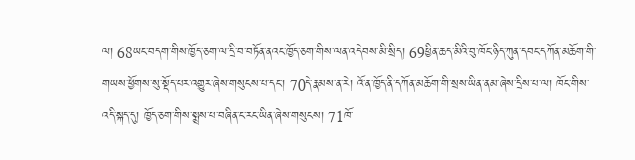ལ། 68ཡང་བདག་གིས་ཁྱོད་ཅག་ལ་དྲི་བ་བཏོན་ནའང་ཁྱོད་ཅག་གིས་ལན་འདེབས་མི་སྲིད། 69ཕྱིན་ཆད་མིའི་བུ་ཁོང་ཉིད་ཀུན་དབང་དཀོན་མཆོག་གི་གཡས་ཕྱོགས་སུ་སྡོད་པར་འགྱུར་ཞེས་གསུངས་པ་དང་། 70དེ་རྣམས་ན་རེ། འོ་ན་ཁྱོད་ནི་དཀོན་མཆོག་གི་སྲས་ཡིན་ནམ་ཞེས་དྲིས་པ་ལ། ཁོང་གིས་འདི་སྐད་དུ། ཁྱོད་ཅག་གིས་སྨྲས་པ་བཞིན་ང་རང་ཡིན་ཞེས་གསུངས། 71ཁོ་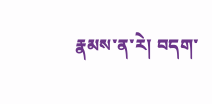རྣམས་ན་རེ། བདག་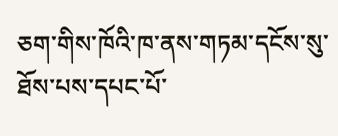ཅག་གིས་ཁོའི་ཁ་ནས་གཏམ་དངོས་སུ་ཐོས་པས་དཔང་པོ་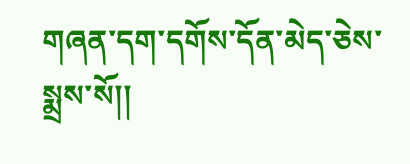གཞན་དག་དགོས་དོན་མེད་ཅེས་སྨྲས་སོ།།